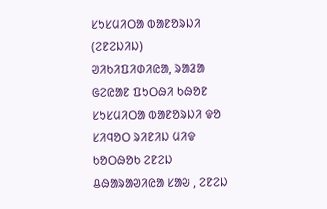ᱥᱩᱥᱢᱤᱛᱟ ᱵᱟᱱᱚᱨᱡᱤ (ᱮᱱᱮᱡᱤᱡ)
ᱣᱤᱠᱤᱯᱤᱰᱤᱭᱟ, ᱨᱟᱲᱟ ᱜᱮᱭᱟᱱ ᱯᱩᱛᱷᱤ ᱠᱷᱚᱱ
ᱥᱩᱥᱢᱤᱛᱟ ᱵᱟᱱᱚᱨᱡᱤ ᱫᱚ ᱥᱤᱧᱚᱛ ᱨᱤᱱᱤᱡ ᱢᱤᱫ ᱠᱚᱛᱷᱚᱠ ᱮᱱᱮᱡ ᱪᱷᱟᱨᱟᱣᱤᱭᱟ ᱥᱟᱶ , ᱮᱱᱮᱡ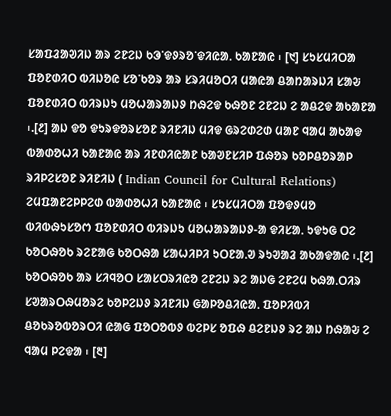ᱥᱟᱯᱲᱟᱣᱤᱡ ᱟᱨ ᱮᱱᱮᱡ ᱠᱳᱸᱫᱽᱨᱚᱸᱫᱤᱭᱟᱹ ᱠᱟᱱᱟᱭ ᱾ [᱑] ᱥᱩᱥᱢᱤᱛᱟ ᱯᱚᱱᱰᱤᱛ ᱵᱤᱡᱚᱭ ᱥᱚᱸᱠᱚᱨ ᱟᱨ ᱥᱨᱤᱢᱚᱛᱤ ᱢᱟᱭᱟ ᱪᱟᱴᱟᱨᱡᱤ ᱥᱟᱶ ᱯᱚᱱᱰᱤᱛ ᱵᱤᱨᱡᱩ ᱢᱚᱦᱟᱨᱟᱡᱽ ᱴᱷᱮᱫ ᱠᱷᱚᱱ ᱮᱱᱮᱡ ᱮ ᱟᱪᱮᱫ ᱟᱠᱟᱱᱟ ᱾.[᱒] ᱟᱡ ᱫᱚ ᱫᱩᱨᱫᱚᱨᱥᱚᱱ ᱨᱤᱱᱤᱡ ᱢᱤᱫ ᱜᱨᱮᱰᱮᱰ ᱢᱟᱱ ᱧᱟᱢ ᱟᱠᱟᱫ ᱵᱟᱰᱚᱦᱤ ᱠᱟᱱᱟᱭ ᱟᱨ ᱤᱱᱰᱤᱭᱟᱱ ᱠᱟᱣᱱᱥᱤᱞ ᱯᱷᱚᱨ ᱠᱚᱞᱪᱚᱨᱟᱞ ᱨᱤᱞᱮᱥᱚᱱ ᱨᱤᱱᱤᱡ ( Indian Council for Cultural Relations) ᱮᱢᱯᱟᱱᱮᱞᱞᱮᱰ ᱵᱟᱰᱚᱦᱤ ᱠᱟᱱᱟᱭ ᱾ ᱥᱩᱥᱢᱤᱛᱟ ᱯᱚᱫᱽᱢᱚ ᱵᱤᱵᱷᱩᱥᱚᱬ ᱯᱚᱱᱰᱤᱛ ᱵᱤᱨᱡᱩ ᱢᱚᱦᱟᱨᱟᱡᱽ-ᱟ ᱫᱤᱥᱟᱹ ᱩᱫᱩᱜ ᱛᱮ ᱠᱚᱛᱷᱚᱠ ᱨᱮᱱᱟᱜ ᱠᱚᱛᱷᱟ ᱥᱟᱦᱤᱞᱤ ᱩᱛᱱᱟᱹᱣ ᱨᱩᱣᱟᱲ ᱟᱠᱟᱫᱟᱭ ᱾.[᱒] ᱠᱚᱛᱷᱚᱠ ᱟᱨ ᱥᱤᱧᱚᱛ ᱥᱟᱥᱛᱨᱤᱭᱚ ᱮᱱᱮᱡ ᱨᱮ ᱟᱡᱜ ᱮᱱᱮᱢ ᱠᱷᱟᱹᱛᱤᱨ ᱥᱣᱟᱨᱛᱷᱢᱚᱨᱮ ᱠᱚᱞᱮᱡᱽ ᱨᱤᱱᱤᱡ ᱜᱟᱞᱚᱪᱤᱭᱟᱹ ᱯᱚᱞᱤᱵᱤ ᱪᱚᱠᱨᱚᱵᱚᱨᱛᱤ ᱭᱟᱜ ᱯᱚᱛᱚᱵᱽ ᱵᱮᱞᱥ ᱚᱯᱷ ᱪᱮᱱᱡᱽ ᱨᱮ ᱟᱡ ᱴᱷᱟᱶ ᱮ ᱧᱟᱢ ᱞᱮᱫᱟ ᱾ [᱓]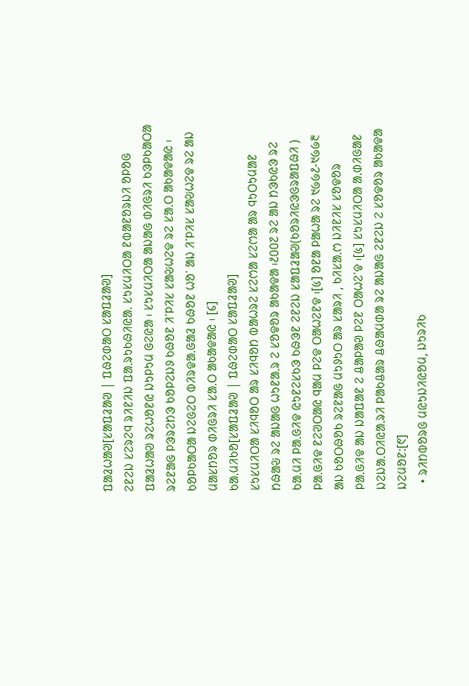ᱯᱟᱲᱦᱟᱣ[ᱥᱟᱯᱲᱟᱣ | ᱯᱷᱮᱰᱟᱛ ᱥᱟᱯᱲᱟᱣ]
ᱮᱱᱮᱡ ᱥᱮᱨᱮᱧ ᱨᱤᱱᱤᱡ ᱯᱟᱹᱨᱩᱠᱷᱤᱭᱟᱹ ᱥᱩᱥᱢᱤᱛᱟ ᱱᱵᱟᱱᱚᱨᱡᱤ ᱚᱞᱚᱜ ᱯᱟᱲᱦᱟᱣ ᱨᱮᱦᱚᱱᱭ ᱡᱩᱞᱩᱢ ᱜᱮᱭᱟ ᱾ ᱥᱩᱥᱢᱤᱛᱟ ᱟᱡᱟᱜ ᱰᱤᱜᱨᱤ ᱠᱳᱞᱠᱟᱛᱟ ᱨᱮᱱᱟᱜ ᱞᱳᱨᱮᱴᱳ ᱠᱚᱞᱮᱡᱽ ᱠᱷᱚᱱ ᱤᱸᱞᱤᱥ ᱥᱟᱶᱦᱮᱫ ᱨᱮ ᱥᱟᱹᱛ ᱟᱠᱟᱫᱟᱭ ᱾ ᱠᱚᱞᱠᱟᱛᱟ ᱡᱮᱜᱮᱛ ᱵᱤᱨᱫᱟᱹᱜᱟᱲ ᱠᱷᱚᱱ ᱦᱚᱸ ᱟᱡ ᱤᱸᱞᱤᱥ ᱥᱟᱶᱦᱮᱫ ᱨᱮ ᱟᱡ ᱢᱟᱥᱴᱚᱨ ᱰᱤᱜᱨᱤ ᱥᱟᱹᱛ ᱟᱠᱟᱫᱟᱭ ᱾ [᱔]
ᱠᱟᱹᱢᱤᱠᱚ[ᱥᱟᱯᱲᱟᱣ | ᱯᱷᱮᱰᱟᱛ ᱥᱟᱯᱲᱟᱣ]
ᱥᱩᱥᱢᱤᱛᱟ ᱥᱤᱧᱚᱛ ᱟᱨ ᱥᱤᱧᱚᱴ ᱵᱟᱦᱨᱮ ᱥᱮᱬᱟ ᱥᱮᱬᱟ ᱟᱨ ᱧᱩᱛᱩᱢᱟᱱ ᱴᱷᱟᱶ ᱨᱮ ᱟᱡᱟᱜ ᱦᱩᱱᱟᱹᱨ ᱮ ᱥᱚᱫᱚᱨ ᱟᱠᱟᱫᱟ ᱾᱒᱐᱐᱗ ᱨᱮ ᱟᱡ ᱴᱳᱠᱭᱳ ᱨᱮ ᱠᱟᱹᱢᱤ ᱞᱟᱹᱜᱤᱫ ᱭᱩᱱᱮᱥᱠᱳ ᱠᱷᱳᱱ ᱮᱱᱮᱡ ᱥᱟᱯᱲᱟᱣ(ᱠᱚᱨᱤᱭᱳᱜᱨᱟᱯᱷᱤ ) ᱞᱟᱹᱜᱤᱫ ᱱᱮᱣᱛᱟᱭ ᱧᱟᱢ ᱞᱮᱫ ᱛᱟᱦᱮᱱᱫ ᱾[᱕] ᱚᱱᱟ ᱞᱟᱦᱟ ᱨᱮ ᱑᱙᱙᱒-᱑᱙᱙᱓ ᱟᱡ ᱠᱚᱛᱷᱚᱠ ᱨᱮᱱᱟᱜ ᱢᱩᱽᱩᱛ ᱟᱨ ᱥᱟᱨᱤ , ᱠᱤᱥᱟᱹᱬ ᱡᱤᱱᱤᱥ ᱥᱚᱫᱚᱨ ᱞᱟᱹᱜᱤᱫ ᱟᱡ ᱡᱟᱯᱟᱱ ᱮ ᱪᱟᱞᱟᱣ ᱞᱮᱱ ᱛᱟᱦᱮᱸᱫ ᱾[᱕] ᱥᱩᱥᱢᱤᱛᱟ ᱟᱹᱰᱤᱜᱟᱱ ᱡᱮᱡᱟᱹᱛᱤᱭᱟᱹᱨᱤ ᱞᱟᱠᱪᱟᱨ ᱪᱷᱟᱢᱰᱟ ᱨᱮ ᱟᱡᱟᱜ ᱮᱱᱮᱡ ᱮ ᱥᱚᱫᱚᱨ ᱟᱠᱟᱫᱟ ᱡᱮᱢᱚᱱ:[᱖]
  • ᱨᱤᱴᱵᱚᱨᱜ ᱢᱭᱩᱡᱤᱭᱚᱢ, ᱡᱩᱨᱤᱠ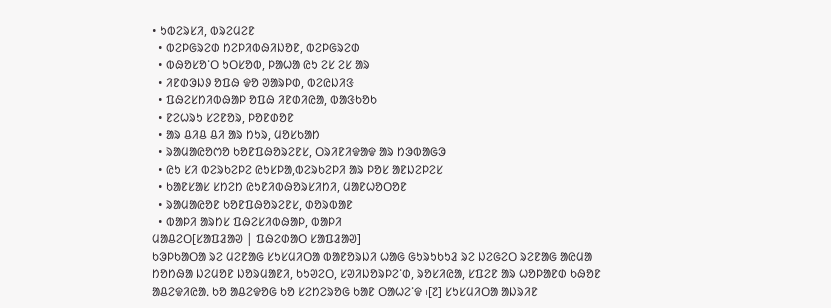• ᱩᱵᱮᱨᱥᱤ, ᱵᱨᱮᱢᱮᱱ
  • ᱵᱮᱞᱜᱨᱮᱰ ᱴᱮᱞᱤᱵᱷᱤᱡᱚᱱ, ᱵᱮᱞᱜᱨᱮᱰ
  • ᱵᱷᱚᱥᱚᱸᱛ ᱩᱛᱥᱚᱵ, ᱞᱟᱦᱟ ᱭᱩ ᱮᱥ ᱮᱥ ᱟᱨ
  • ᱤᱱᱰᱳᱡᱽ ᱚᱯᱷ ᱫᱚ ᱣᱟᱨᱞᱰ, ᱵᱮᱭᱡᱤᱝ
  • ᱯᱷᱮᱥᱴᱤᱵᱷᱟᱞ ᱚᱯᱷ ᱤᱱᱰᱤᱭᱟ, ᱵᱟᱝᱠᱚᱠ
  • ᱱᱮᱦᱨᱩ ᱥᱮᱱᱚᱨ, ᱞᱚᱱᱰᱚᱱ
  • ᱟᱨ ᱪᱤᱪ ᱪᱤ ᱟᱨ ᱴᱩᱨ, ᱢᱚᱥᱠᱟᱴ
  • ᱨᱟᱢᱟᱭᱚᱬᱚ ᱠᱚᱱᱯᱷᱚᱨᱮᱱᱥ, ᱛᱨᱤᱱᱤᱫᱟᱫ ᱟᱨ ᱴᱳᱵᱟᱜᱳ
  • ᱭᱩ ᱥᱤ ᱵᱮᱨᱠᱮᱞᱮ ᱭᱩᱥᱞᱟ,ᱵᱮᱨᱠᱮᱞᱤ ᱟᱨ ᱞᱚᱥ ᱟᱱᱡᱮᱞᱮᱥ
  • ᱠᱟᱱᱥᱟᱥ ᱥᱴᱮᱴ ᱭᱩᱱᱤᱵᱷᱚᱨᱥᱤᱴᱤ, ᱢᱟᱱᱦᱚᱛᱚᱱ
  • ᱨᱟᱢᱟᱭᱚᱱ ᱠᱚᱱᱯᱷᱚᱨᱮᱱᱥ, ᱰᱚᱨᱵᱟᱱ
  • ᱵᱟᱞᱤ ᱟᱨᱴᱥ ᱯᱷᱮᱥᱤᱵᱷᱟᱞ, ᱵᱟᱞᱤ
ᱢᱟᱪᱮᱛ[ᱥᱟᱯᱲᱟᱣ | ᱯᱷᱮᱰᱟᱛ ᱥᱟᱯᱲᱟᱣ]
ᱠᱳᱞᱠᱟᱛᱟ ᱨᱮ ᱢᱮᱱᱟᱜ ᱥᱩᱥᱢᱤᱛᱟ ᱵᱟᱱᱚᱨᱡᱤ ᱦᱟᱜ ᱜᱩᱨᱩᱠᱩᱲ ᱨᱮ ᱡᱮᱜᱮᱛ ᱨᱮᱱᱟᱜ ᱟᱭᱢᱟ ᱴᱚᱴᱷᱟ ᱡᱮᱢᱚᱱ ᱡᱚᱨᱢᱟᱱᱤ, ᱠᱩᱣᱮᱛ, ᱥᱣᱤᱡᱚᱨᱞᱮᱸᱰ, ᱨᱚᱥᱤᱭᱟ, ᱥᱯᱮᱱ ᱟᱨ ᱦᱚᱞᱟᱱᱰ ᱠᱷᱚᱱ ᱟᱪᱮᱫᱤᱭᱟᱹ ᱠᱚ ᱟᱪᱮᱫᱚᱜ ᱠᱚ ᱥᱮᱴᱮᱨᱚᱜ ᱠᱟᱱ ᱛᱟᱦᱮᱸᱫ ᱾[᱗] ᱥᱩᱥᱢᱤᱛᱟ ᱟᱡᱨᱤᱱ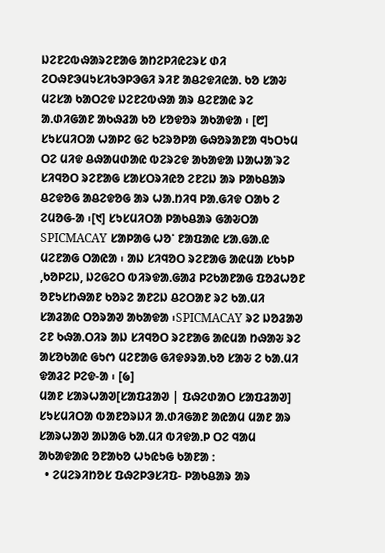ᱡᱮᱱᱮᱵᱷᱟᱨᱮᱱᱟᱜ ᱟᱴᱮᱞᱤᱭᱮᱨᱥ ᱰᱤ ᱮᱛᱷᱱᱳᱢᱩᱥᱤᱠᱳᱞᱳᱜᱤ ᱨᱤᱱ ᱟᱪᱮᱫᱤᱭᱟᱹ ᱠᱚ ᱥᱟᱶ ᱢᱮᱥᱟ ᱠᱟᱛᱮᱫ ᱡᱮᱱᱮᱵᱷᱟ ᱟᱨ ᱪᱮᱱᱟᱭ ᱨᱮ ᱟᱹᱰᱤᱜᱟᱱ ᱟᱠᱷᱲᱟ ᱠᱚ ᱥᱚᱫᱚᱨ ᱟᱠᱟᱫᱟ ᱾ [᱘] ᱥᱩᱥᱢᱤᱛᱟ ᱦᱟᱞᱮ ᱜᱮ ᱠᱮᱨᱚᱞᱟ ᱜᱷᱚᱨᱟᱱᱟ ᱧᱩᱛᱩᱢ ᱛᱮ ᱢᱤᱫ ᱪᱷᱟᱢᱰᱟᱭ ᱵᱮᱨᱮᱫ ᱟᱠᱟᱫᱟ ᱡᱟᱦᱟᱸᱨᱮ ᱥᱤᱧᱚᱛ ᱨᱮᱱᱟᱜ ᱥᱟᱥᱛᱨᱤᱭᱚ ᱮᱱᱮᱡ ᱟᱨ ᱞᱟᱠᱪᱟᱨ ᱪᱮᱫᱚᱜ ᱟᱪᱮᱫᱚᱜ ᱟᱨ ᱦᱟᱹᱴᱤᱧ ᱞᱟᱹᱜᱤᱫ ᱛᱟᱠ ᱮ ᱮᱢᱚᱜ-ᱟ ᱾[᱑] ᱥᱩᱥᱢᱤᱛᱟ ᱞᱟᱠᱪᱟᱨ ᱜᱟᱶᱛᱟ SPICMACAY ᱥᱟᱞᱟᱜ ᱦᱚᱸ ᱱᱟᱯᱟᱭ ᱥᱟᱹᱜᱟᱹᱭ ᱢᱮᱱᱟᱜ ᱛᱟᱭᱟ ᱾ ᱟᱡ ᱥᱤᱧᱚᱛ ᱨᱮᱱᱟᱜ ᱟᱭᱢᱟ ᱥᱠᱩᱞ ,ᱠᱚᱞᱮᱡ, ᱡᱮᱜᱮᱛ ᱵᱤᱨᱫᱟᱹᱜᱟᱲ ᱞᱮᱠᱟᱱᱟᱜ ᱯᱚᱲᱦᱚᱱ ᱚᱱᱩᱥᱴᱷᱟᱱ ᱠᱚᱨᱮ ᱟᱱᱮᱡ ᱪᱮᱛᱟᱱ ᱨᱮ ᱠᱟᱹᱢᱤ ᱥᱟᱲᱟᱭ ᱛᱚᱨᱟᱣ ᱟᱠᱟᱫᱟ ᱾SPICMACAY ᱨᱮ ᱡᱚᱲᱟᱣ ᱮᱱ ᱠᱷᱟᱹᱛᱤᱨ ᱟᱡ ᱥᱤᱧᱚᱛ ᱨᱮᱱᱟᱜ ᱟᱭᱢᱟ ᱴᱷᱟᱶ ᱨᱮ ᱟᱥᱚᱠᱟᱭ ᱜᱩᱬ ᱢᱮᱱᱟᱜ ᱜᱤᱫᱽᱨᱟᱹᱠᱚ ᱥᱟᱶ ᱮ ᱠᱟᱹᱢᱤ ᱫᱟᱲᱮ ᱞᱮᱫ-ᱟ ᱾ [᱙]
ᱢᱟᱱ ᱥᱟᱨᱦᱟᱣ[ᱥᱟᱯᱲᱟᱣ | ᱯᱷᱮᱰᱟᱛ ᱥᱟᱯᱲᱟᱣ]
ᱥᱩᱥᱢᱤᱛᱟ ᱵᱟᱱᱚᱨᱡᱤ ᱟᱹᱰᱤᱜᱟᱱ ᱟᱭᱟᱢ ᱢᱟᱱ ᱟᱨ ᱥᱟᱨᱦᱟᱣ ᱟᱡᱟᱜ ᱠᱟᱹᱢᱤ ᱵᱤᱫᱟᱹᱞ ᱛᱮ ᱧᱟᱢ ᱟᱠᱟᱫᱟᱭ ᱚᱱᱟᱠᱚ ᱦᱩᱭᱩᱜ ᱠᱟᱱᱟ ᱺ
  • ᱮᱢᱮᱨᱤᱴᱚᱥ ᱯᱷᱮᱞᱳᱥᱤᱯ- ᱞᱟᱠᱪᱟᱨ ᱟᱨ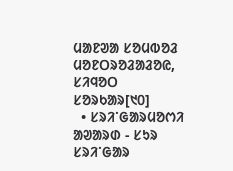ᱢᱟᱱᱣᱟ ᱥᱚᱢᱵᱚᱲ ᱢᱚᱱᱛᱨᱚᱲᱟᱲᱚᱭ, ᱥᱤᱧᱚᱛ ᱥᱚᱨᱠᱟᱨ[᱑᱐]
  • ᱥᱨᱤᱸᱜᱟᱨᱢᱚᱬᱤ ᱟᱣᱟᱨᱰ - ᱥᱩᱨ ᱥᱨᱤᱸᱜᱟᱨ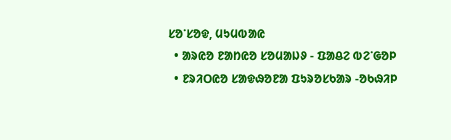ᱥᱚᱸᱥᱚᱫ, ᱢᱩᱢᱵᱟᱭ
  • ᱟᱨᱭᱚ ᱱᱟᱴᱭᱚ ᱥᱚᱢᱟᱡᱽ - ᱯᱟᱪᱮ ᱵᱮᱸᱜᱚᱞ
  • ᱱᱨᱤᱛᱭᱚ ᱥᱟᱫᱷᱚᱱᱟ ᱯᱩᱨᱚᱥᱠᱟᱨ -ᱚᱠᱷᱤᱞ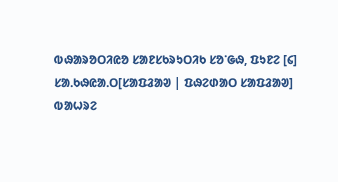ᱵᱷᱟᱨᱚᱛᱤᱭᱚ ᱥᱟᱱᱥᱠᱨᱩᱛᱤᱠ ᱥᱚᱸᱜᱷ, ᱯᱩᱱᱮ [᱔]
ᱥᱟᱹᱠᱷᱭᱟᱹᱛ[ᱥᱟᱯᱲᱟᱣ | ᱯᱷᱮᱰᱟᱛ ᱥᱟᱯᱲᱟᱣ]
ᱵᱟᱦᱨᱮ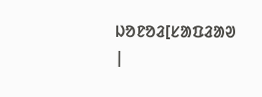ᱡᱚᱱᱚᱲ[ᱥᱟᱯᱲᱟᱣ |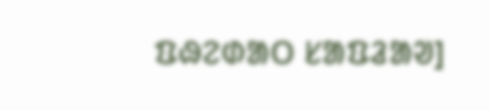ᱯᱷᱮᱰᱟᱛ ᱥᱟᱯᱲᱟᱣ]